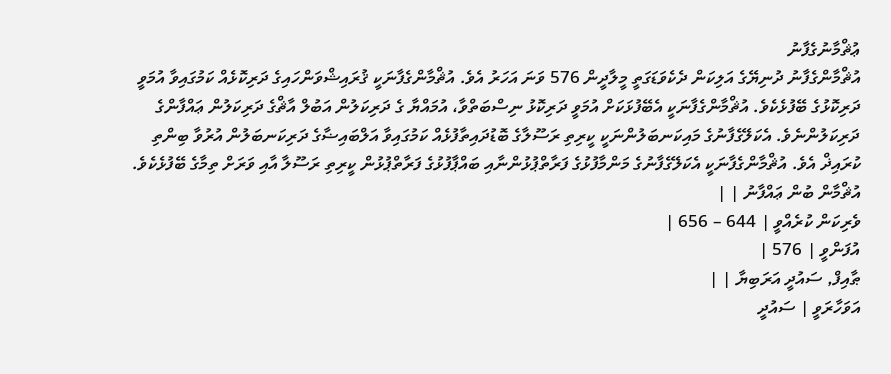ޢުޘްމާނުގެފާނު
އުޘްމާންގެފާނު ދުނިޔޭގެ އަލިކަން ދެކެވަޑަގަތީ މީލާދީން 576 ވަނަ އަހަރު އެވެ. އުޘްމާންގެފާނަކީ ޤުރައިޝްވަންހައިގެ ދަރިކޮޅެއް ކަމުގައިވާ އުމަވީ ދަރިކޮޅުގެ ބޭފުޅެކެވެ. އުޘްމާންގެފާނަކީ އެބޭފުޅަކަށް އުމަވީ ދަރިކޮޅު ނިސްބަތްވާ، އުމައްޔާ ގެ ދަރިކަލުން އަބުލް އާޘްގެ ދަރިކަލުން ޢައްފާންގެ ދަރިކަލުންނެވެ. އެކަލޭގެފާނުގެ މައިކަނބަލުންނަކީ ކީރިތި ރަސޫލާގެ ބޮޑުދައިތާފުޅެއް ކަމުގައިވާ އަލްބައިޟާގެ ދަރިކަނބަލުން އުރުވާ ބިންތި ކުރައިޛް އެވެ. އުޘްމާންގެފާނަކީ އެކަލޭގެފާނުގެ މަންމާފުޅުގެ ފަރާތްޕުޅުންނާއި ބައްޕާފުޅުގެ ފަރާތްޕުޅުން ކީރިތި ރަސޫލާ އާއި ވަރަށް ތިމާގެ ބޭފުޅެކެވެ.
އުޘްމާން ބުން ޢައްފާނު | |
ވެރިކަން ކުރެއްވީ | 644 – 656 |
އުފަންވީ | 576 |
ޠާއިފް, ސައުދީ އަރަބިޔާ | |
އަވަހާރަވީ | ސައުދީ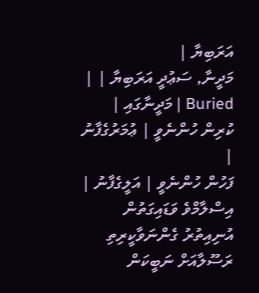އަރަބިޔާ |
މަދީނާ, ސަޢުދީ އަރަބިޔާ | |
Buried | މަދީނާގައި |
ކުރިން ހުންނެވީ | ޢުމަރުގެފާނު |
ފަހުން ހުންނެވީ | އަލީގެފާނު |
އިސްލާމްވެ ވަޑައިގަތުން
އުނިއިތުރު ގެންނަވާކީރިތި ރަސޫލާއަށް ނަބީކަން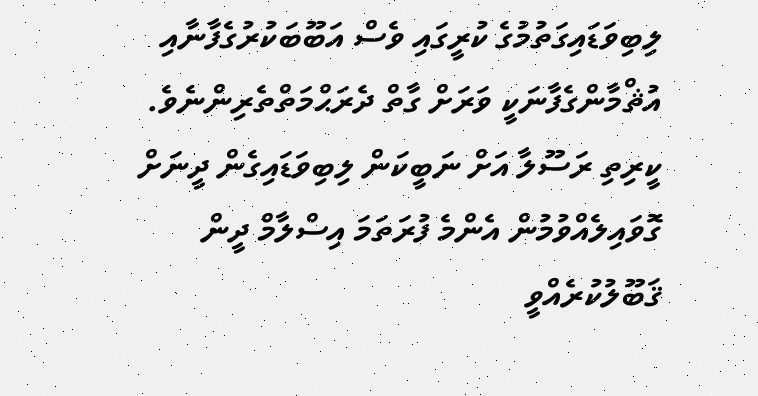ލިބިވަޑައިގަތުމުގެ ކުރީގައި ވެސް އަބޫބަކުރުގެފާނާއި އުޘްމާންގެފާނަކީ ވަރަށް ގާތް ދެރަޙްމަތްތެރިންނެވެ. ކީރިތި ރަސޫލާ އަށް ނަބީކަން ލިބިވަޑައިގެން ދީނަށް ގޮވައިލެއްވުމުން އެންމެ ފުރަތަމަ އިސްލާމް ދީން ޤަބޫލުކުރެއްވީ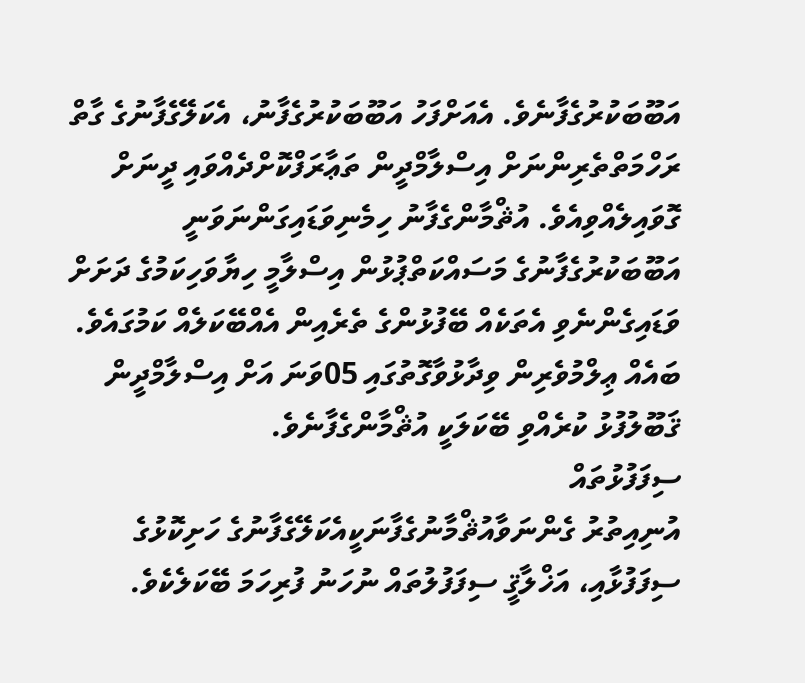އަބޫބަކުރުގެފާނެވެ. އެއަށްފަހު އަބޫބަކުރުގެފާނު، އެކަލޭގެފާނުގެ ގާތް ރަހްމަތްތެރިންނަށް އިސްލާމްދީން ތަޢާރަފްކޮށްދެއްވައި ދީނަށް ގޮވައިލެއްވިއެވެ. އުޘްމާންގެފާނު ހިމެނިވަޑައިގަންނަވަނީ އަބޫބަކުރުގެފާނުގެ މަސައްކަތްޕުޅުން އިސްލާމީ ހިޔާވަހިކަމުގެ ދަށަށް ވަޑައިގެންނެވި އެތަކެއް ބޭފުޅުންގެ ތެރެއިން އެއްބޭކަލެއް ކަމުގައެވެ. ބައެއް ޢިލްމުވެރިން ވިދާޅުވާގޮތުގައި 05ވަނަ އަށް އިސްލާމްދީން ޤަބޫލުފުޅު ކުރެއްވި ބޭކަލަކީ އުޘްމާންގެފާނެވެ.
ސިފަފުޅުތައް
އުނިއިތުރު ގެންނަވާއުޘްމާނުގެފާނަކީއެކަލޭގެފާނުގެ ހަށިކޮޅުގެ ސިފަފުޅާއި، އަޚްލާޤީ ސިފަފުލުތައް ނުހަނު ފުރިހަމަ ބޭކަލެކެވެ.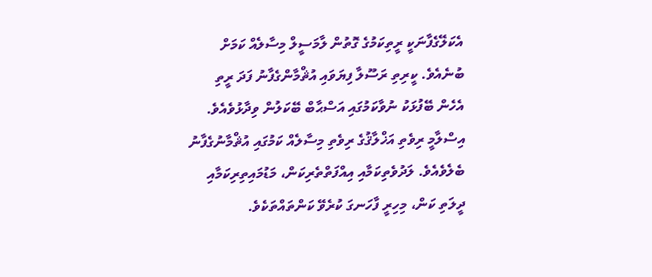އެކަލޭގެފާނަކީ ރީތިކަމުގެ ގޮތުން ލާމަސީލް މިސާލެއް ކަމަށް ބުނެއެވެ. ކީރިތި ރަސޫލާ ފިޔަވައި އުޘްމާންގެފާނު ފަދަ ރީތި އެހެން ބޭފުޅަކު ނުވާކަމުގައި އަސްޙާބް ބޭކަލުން ވިދާޅުވެއެވެ. އިސްލާމީ ރިވެތި އަޚްލާޤުގެ ރިވެތި މިސާލެއް ކަމުގައި އުޘްމާނުގެފާނު ބެލެވެއެވެ. ލަދުވެތިކަމާއި އިއްފަތްތެރިކަން، މަޑުމައިތިރިކަމާއި ދީލަތި ކަން، މިހިރީ ފާހަނގަ ކުރެވޭ ކަންތައްތަކެވެ.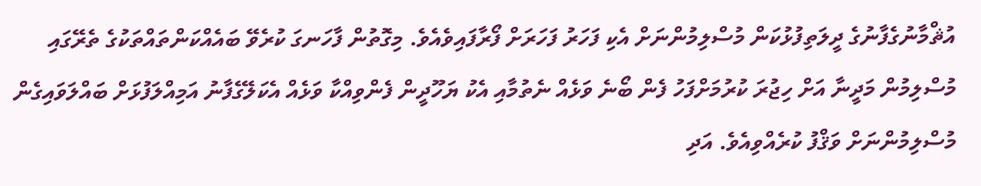އުޘްމާނުގެފާނުގެ ދީލަތިފުޅުކަން މުސްލިމުންނަށް އެކި ފަހަރު ފަހަރަށް ފޯރާފައިވެއެވެ. މިގޮތުން ފާހަނގަ ކުރެވޭ ބައެއްކަންތައްތަކުގެ ތެރޭގައި މުސްލިމުން މަދީނާ އަށް ހިޖުރަ ކުރުމަށްފަހު ފެން ބޯނެ ވަޅެއް ނެތުމާއި އެކު ޔަހޫދީން ފެންވިއްކާ ވަޅެއް އެކަލޭގެފާނު އަމިއްލަފުޅަށް ބައްލަވައިގެން މުސްލިމުންނަށް ވަޤްފު ކުރެއްވިއެވެ. އަދި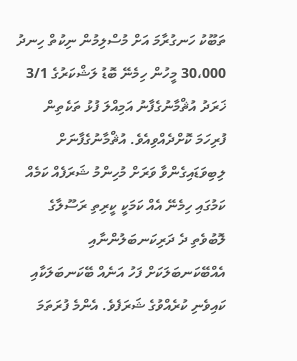ތަބޫކު ހަނގުރާމަ އަށް މުސްލިމުން ނިކުތް ހިނދު 30،000 މީހުން ހިމެނޭ ބޮޑު ލަޝްކަރުގެ 3/1 ޚަރަދު އުޘްމާނުގެފާނު އަމިއްލަ ފުޅު ތަކެތިން ފުރިހަމަ ކޮށްދެއްވިއެވެ. އުޘްމާނުގެފާނަށް ލިބިވަޑައިގެންވާ ވަރަށް މުހިންމު ޝަރަފެއް ކަމެއް ކަމުގައި ހިމެނޭ އެއް ކަމަކީ ކީރިތި ރަސޫލާގެ ލޮބުވެތި ދެ ދަރިކަނބަލުންނާއި އެއްބޭކަނބަލަކަށް ފަހު އަނެއް ބޭކަނބަލަކާއި ކައިވެނި ކުރެއްވުގެ ޝަރަފެވެ. އެންމެ ފުރަތަމަ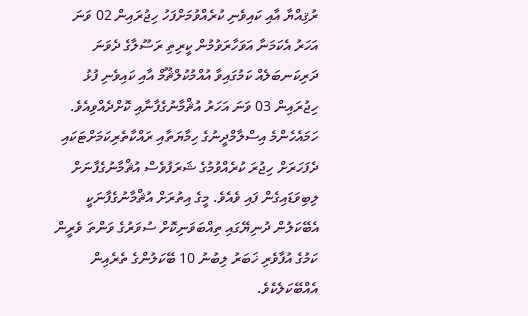ރުޤިއްޔާ އާއި ކައިވެނި ކުރެއްވުމަށްފަހު ހިޖުރައިން 02 ވަނަ އަހަރު އެކަމަނާ އަވަހާރަވުމުން ކީރިތި ރަސޫލާގެ ދެވަނަ ދަރިކަނބަލެއް ކަމުގައިވާ އުއްމުކުލްޘޫމް އާއި ކައިވެނި ފުޅު ހިޖުރައިން 03 ވަނަ އަހަރު އުޘްމާނުގެފާނާއި ކޮށްދެއްވިއެވެ. ހަމައެހެންމެ އިސްލާމްދީނުގެ ހިމާޔަތާއި ރައްކާތެރިކަމަށްޓަކައި ދެފަހަރަށް ހިޖުރަ ކުރެއްވުމުގެ ޝަރަފުވެސް އުޘްމާނުގެފާނަށް ލިބިވަޑައިގެން ފައި ވެއެވެ. މީގެ އިތުރަށް އުޘްމާނުގެފާނަކީ އެބޭކަލުން ދުނިޔޭގައި ތިއްބަވަނިކޮށް ސުވަރުގެ ވަންތަ ވެރީން ކަމުގެ އުފާވެރި ޚަބަރު ލިބުނު 10 ބޭކަލުންގެ ތެރެއިން އެއްބޭކަލެކެވެ.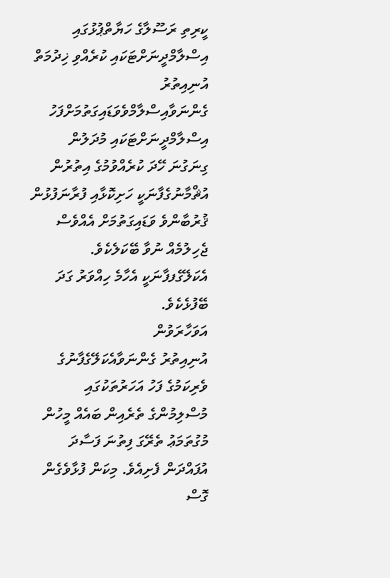ކީރިތި ރަސޫލާގެ ހަޔާތްޕުޅުގައި އިސްލާމްދީނަށްޓަކައި ކުރެއްވި ޚިދުމަތް
އުނިއިތުރު ގެންނަވާއިސްލާމްވެވަޑައިގަތުމަށްފަހު އިސްލާމްދީނަށްޓަކައި މުދަލުން ގިނަގުނަ ހޭދަ ކުރެއްވުމުގެ އިތުރުން އުޘްމާނުގެފާނަކީ ހަށިކޮޅާއި ފުރާނަފުޅުން ޤުރުބާންވެ ވަޑައިގަތުމަށް އެއްވެސް ޖެހިލުމެއް ނުވާ ބޭކަލެކެވެ. އެކަލޭގެފފާނަކީ އެހާމެ ހިއްވަރު ގަދަ ބޭފުޅެކެވެ.
އަވަހާރަވުން
އުނިއިތުރު ގެންނަވާއެކަލޭގެފާނުގެ ވެރިކަމުގެ ފަހު އަހަރުތަކުގައި މުސްލިމުންގެ ތެރެއިން ބައެއް މީހުން މުގުތަމަޢު ތެރޭގަ ފިތުނަ ފަސާދަ އުފައްދަން ފެށިއެވެ. މިކަން ފުޅާވެގެން ގޮސް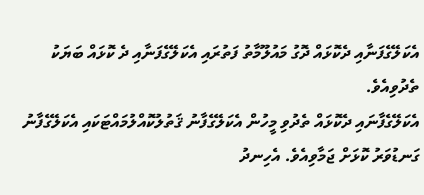އެކަލޭގެފަނާއި ދެކޮޅައް ދޮގު މައުލޫމާތު ފަތުރައި އެކަލޭގެފަނާއި ދެ ކޮޅައް ބަޔަކު ތެދުވިއެވެ.
އެކަލޭގެފާނައި ދެކޮޅައް ތެދުވި މީހުން އެކަލޭގެފާނު ޤަތުލުކޮއްލުމައްޓަކައި އެކަލޭގެފާނު ގަނޑުވަރު ކޮޅަށް ޖަމާވިއެވެ. އެހިނދު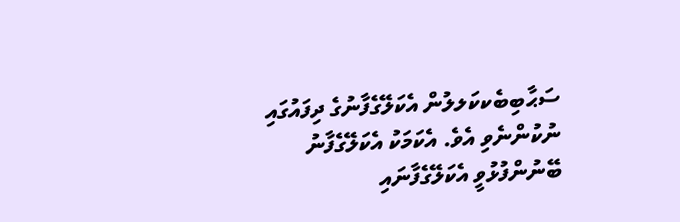ސަޙާބިބެކކަލލުން އެކަލޭގެފާނުގެ ދިފައުގައި ނުކުންނެވި އެވެ. އެކަމަކު އެކަލޭގެފާނު ބޭނުންފުޅުވީ އެކަލޭގެފާނައި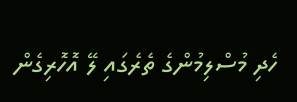ހެދި މުސްލިމުންގެ ތެރެގައި ލޭ އޮހޮރިގެން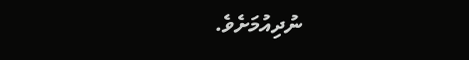ނުދިއުމަށެވެ.